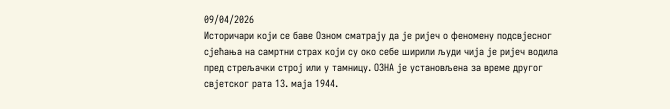09/04/2026
Историчари који се баве Озном сматрају да је ријеч о феномену подсвјесног сјећања на самртни страх који су око себе ширили људи чија је ријеч водила пред стрељачки строј или у тамницу. ОЗНА је установљена за време другог свјетског рата 13. маја 1944.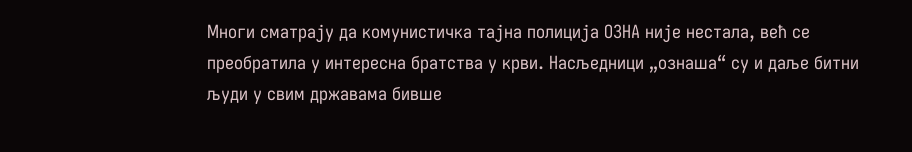Многи сматрају да комунистичка тајна полиција ОЗНА није нестала, већ се преобратила у интересна братства у крви. Насљедници „ознаша“ су и даље битни људи у свим државама бивше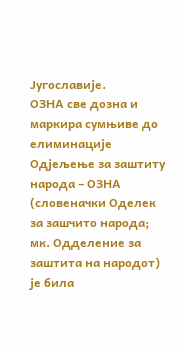Југославије.
ОЗНА све дозна и маркира сумњиве до елиминације
Одјељење за заштиту народа – ОЗНА (словеначки Оделек за зашчито народа; мк. Одделение за заштита на народот) је била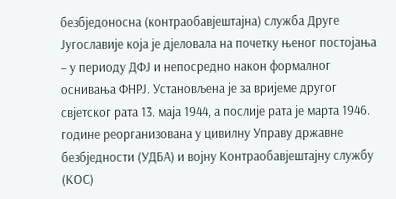безбједоносна (контраобавјештајна) служба Друге Југославије која је дјеловала на почетку њеног постојања – у периоду ДФЈ и непосредно након формалног оснивања ФНРЈ. Установљена је за вријеме другог свјетског рата 13. маја 1944, а послије рата је марта 1946. године реорганизована у цивилну Управу државне безбједности (УДБА) и војну Контраобавјештајну службу (КОС)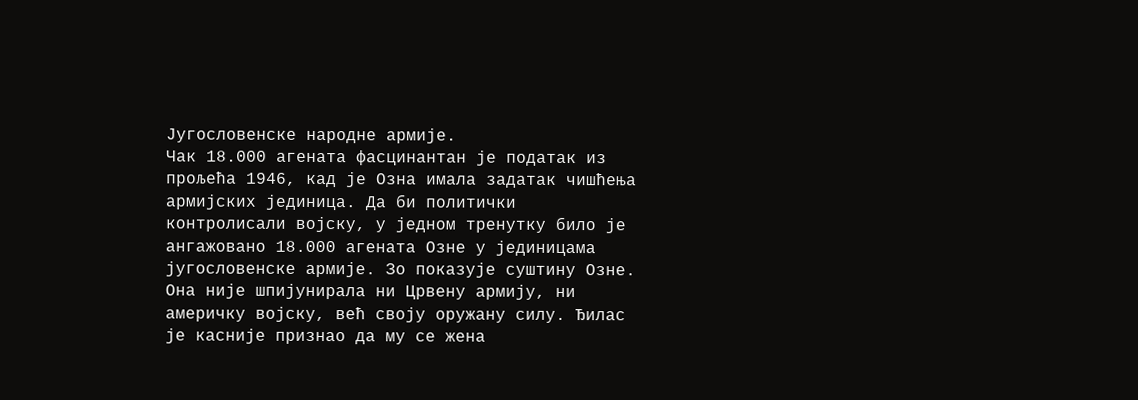Југословенске народне армије.
Чак 18.000 агената фасцинантан је податак из прољећа 1946, кад је Озна имала задатак чишћења армијских јединица. Да би политички контролисали војску, у једном тренутку било је ангажовано 18.000 агената Озне у јединицама југословенске армије. Зо показује суштину Озне. Она није шпијунирала ни Црвену армију, ни америчку војску, већ своју оружану силу. Ђилас је касније признао да му се жена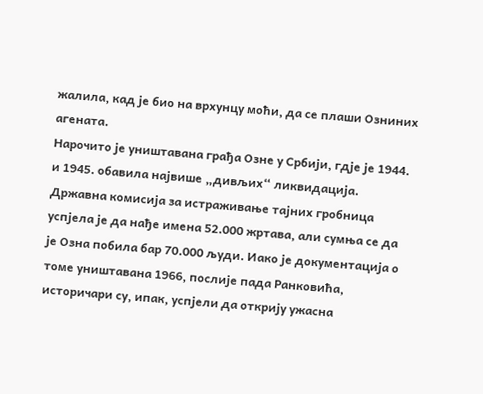жалила, кад је био на врхунцу моћи, да се плаши Озниних агената.
Нарочито је уништавана грађа Озне у Србији, гдје је 1944. и 1945. обавила највише „дивљих“ ликвидација. Државна комисија за истраживање тајних гробница успјела је да нађе имена 52.000 жртава, али сумња се да је Озна побила бар 70.000 људи. Иако је документација о томе уништавана 1966, послије пада Ранковића, историчари су, ипак, успјели да открију ужасна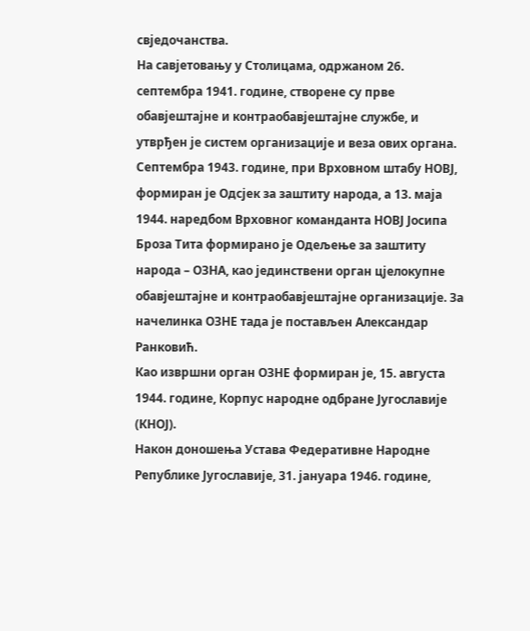свједочанства.
На савјетовању у Столицама, одржаном 26. септембра 1941. године, створене су прве обавјештајне и контраобавјештајне службе, и утврђен је систем организације и веза ових органа.
Септембра 1943. године, при Врховном штабу НОВЈ, формиран је Одсјек за заштиту народа, а 13. маја 1944. наредбом Врховног команданта НОВЈ Јосипа Броза Тита формирано је Одељење за заштиту народа – ОЗНА, као јединствени орган цјелокупне обавјештајне и контраобавјештајне организације. За начелинка ОЗНЕ тада је постављен Александар Ранковић.
Као извршни орган ОЗНЕ формиран је, 15. августа 1944. године, Корпус народне одбране Југославије (КНОЈ).
Након доношења Устава Федеративне Народне Републике Југославије, 31. јануара 1946. године,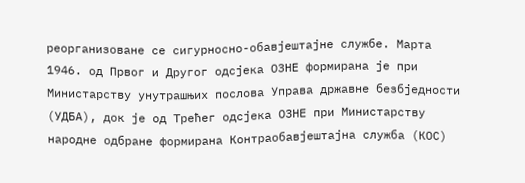реорганизоване се сигурносно-обавјештајне службе. Марта 1946. од Првог и Другог одсјека ОЗНЕ формирана је при Министарству унутрашњих послова Управа државне безбједности (УДБА), док је од Трећег одсјека ОЗНЕ при Министарству народне одбране формирана Контраобавјештајна служба (КОС)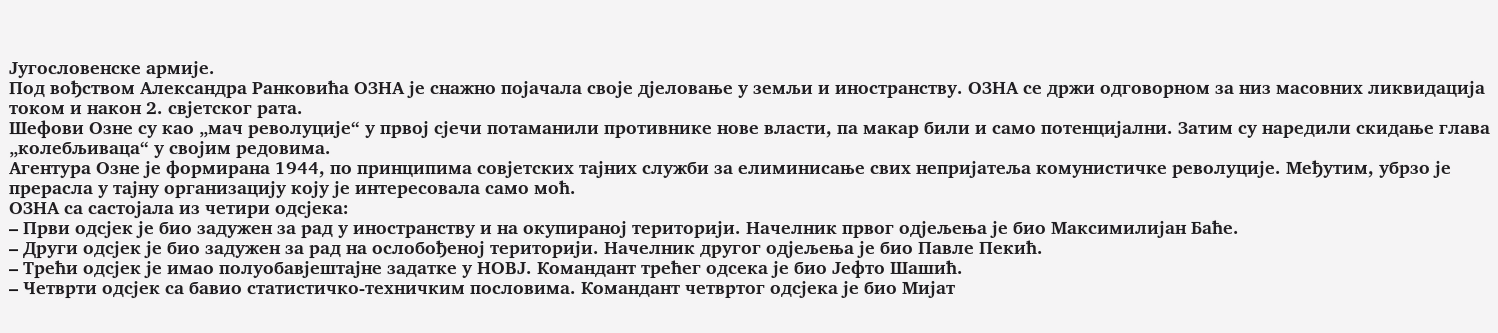Југословенске армије.
Под вођством Александра Ранковића ОЗНА је снажно појачала своје дјеловање у земљи и иностранству. ОЗНА се држи одговорном за низ масовних ликвидација током и након 2. свјетског рата.
Шефови Озне су као „мач револуције“ у првој сјечи потаманили противнике нове власти, па макар били и само потенцијални. Затим су наредили скидање глава „колебљиваца“ у својим редовима.
Агентура Озне је формирана 1944, по принципима совјетских тајних служби за елиминисање свих непријатеља комунистичке револуције. Међутим, убрзо је прерасла у тајну организацију коју је интересовала само моћ.
ОЗНА са састојала из четири одсјека:
– Први одсјек је био задужен за рад у иностранству и на окупираној територији. Начелник првог одјељења је био Максимилијан Баће.
– Други одсјек је био задужен за рад на ослобођеној територији. Начелник другог одјељења је био Павле Пекић.
– Трећи одсјек је имао полуобавјештајне задатке у НОВЈ. Командант трећег одсека је био Јефто Шашић.
– Четврти одсјек са бавио статистичко-техничким пословима. Командант четвртог одсјека је био Мијат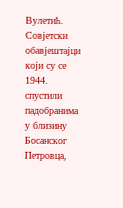Вулетић.
Совјетски обавјештајци који су се 1944. спустили падобранима у близину Босанског Петровца,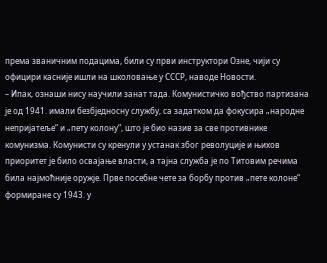према званичним подацима, били су први инструктори Озне, чији су официри касније ишли на школовање у СССР, наводе Новости.
– Ипак, ознаши нису научили занат тада. Комунистичко вођство партизана је од 1941. имали безбједносну службу, са задатком да фокусира „народне непријатеље“ и „пету колону“, што је био назив за све противнике комунизма. Комунисти су кренули у устанак због револуције и њихов приоритет је било освајање власти, а тајна служба је по Титовим речима била најмоћније оружје. Прве посебне чете за борбу против „пете колоне“ формиране су 1943. у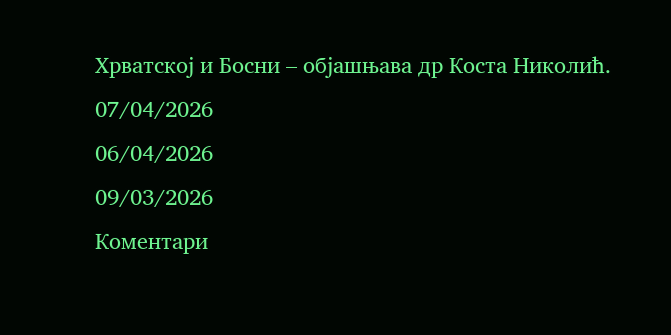Хрватској и Босни – објашњава др Коста Николић.
07/04/2026
06/04/2026
09/03/2026
Коментари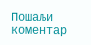Пошаљи коментар